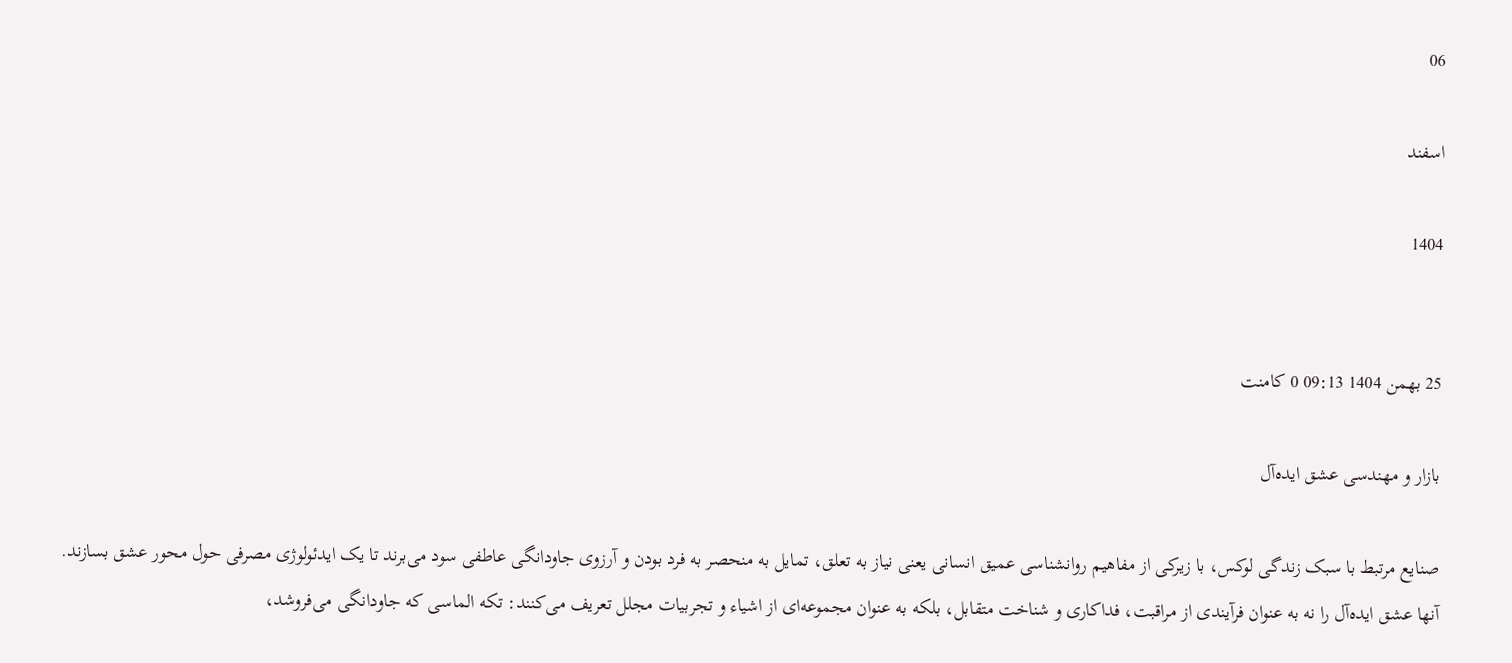06

اسفند

1404


25 بهمن 1404 09:13 0 کامنت

بازار و مهندسی عشق ایده‌آل

صنایع مرتبط با سبک زندگی لوکس، با زیرکی از مفاهیم روانشناسی عمیق انسانی یعنی نیاز به تعلق، تمایل به منحصر به ‌فرد بودن و آرزوی جاودانگی عاطفی سود می‌برند تا یک ایدئولوژی مصرفی حول محور عشق بسازند. آنها عشق ایده‌آل را نه به عنوان فرآیندی از مراقبت، فداکاری و شناخت متقابل، بلکه به عنوان مجموعه‌ای از اشیاء و تجربیات مجلل تعریف می‌کنند: تکه الماسی که جاودانگی می‌فروشد،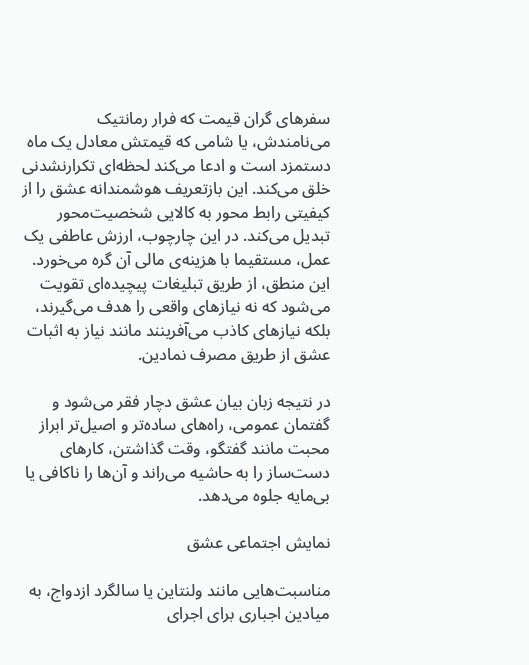سفرهای گران قیمت که فرار رمانتیک می‌نامندش، یا شامی که قیمتش معادل یک ماه دستمزد است و ادعا می‌کند لحظه‌ای تکرارنشدنی خلق می‌کند. این بازتعریف هوشمندانه عشق را از کیفیتی رابط ‌محور به کالایی شخصیت‌محور تبدیل می‌کند. در این چارچوب، ارزش عاطفی یک عمل، مستقیما با هزینه‌ی مالی آن گره می‌خورد. این منطق، از طریق تبلیغات پیچیده‌ای تقویت می‌شود که نه نیازهای واقعی را هدف می‌گیرند، بلکه نیازهای کاذب می‌آفرینند مانند نیاز به اثبات عشق از طریق مصرف نمادین.

در نتیجه زبان بیان عشق دچار فقر می‌شود و گفتمان عمومی، راه‌های ساده‌تر و اصیل‌تر ابراز محبت مانند گفتگو، وقت گذاشتن، کارهای دست‌ساز را به حاشیه می‌راند و آن‌ها را ناکافی یا بی‌مایه جلوه می‌دهد.

نمایش اجتماعی عشق

مناسبت‌هایی مانند ولنتاین یا سالگرد ازدواج، به میادین اجباری برای اجرای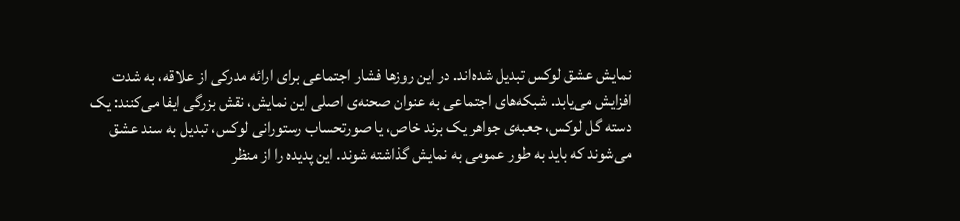نمایش عشق لوکس تبدیل شده‌اند. در این روزها فشار اجتماعی برای ارائه مدرکی از علاقه، به شدت افزایش می‌یابد. شبکه‌های اجتماعی به عنوان صحنه‌ی اصلی این نمایش، نقش بزرگی ایفا می‌کنند: یک دسته گل لوکس، جعبه‌ی جواهر یک برند خاص، یا صورتحساب رستورانی لوکس، تبدیل به سند عشق می‌شوند که باید به طور عمومی به نمایش گذاشته شوند. این پدیده را از منظر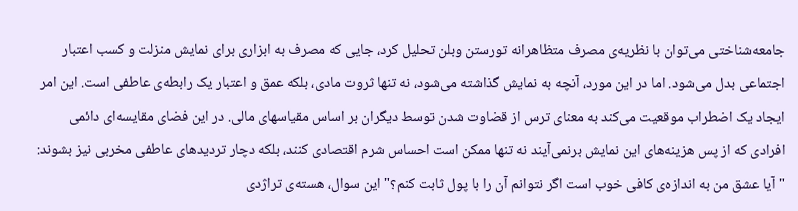جامعه‌شناختی می‌توان با نظریه‌ی مصرف متظاهرانه تورستن وبلن تحلیل کرد، جایی که مصرف به ابزاری برای نمایش منزلت و کسب اعتبار اجتماعی بدل می‌شود. اما در این مورد، آنچه به نمایش گذاشته می‌شود، نه تنها ثروت مادی، بلکه عمق و اعتبار یک رابطه‌ی عاطفی است. این امر ایجاد یک اضطراب موقعیت می‌کند به معنای ترس از قضاوت شدن توسط دیگران بر اساس مقیاسهای مالی. در این فضای مقایسه‌ای دائمی افرادی که از پس هزینه‌های این نمایش برنمی‌آیند نه تنها ممکن است احساس شرم اقتصادی کنند، بلکه دچار تردیدهای عاطفی مخربی نیز بشوند: "آیا عشق من به اندازه‌ی کافی خوب است اگر نتوانم آن را با پول ثابت کنم؟" این سوال، هسته‌ی تراژدی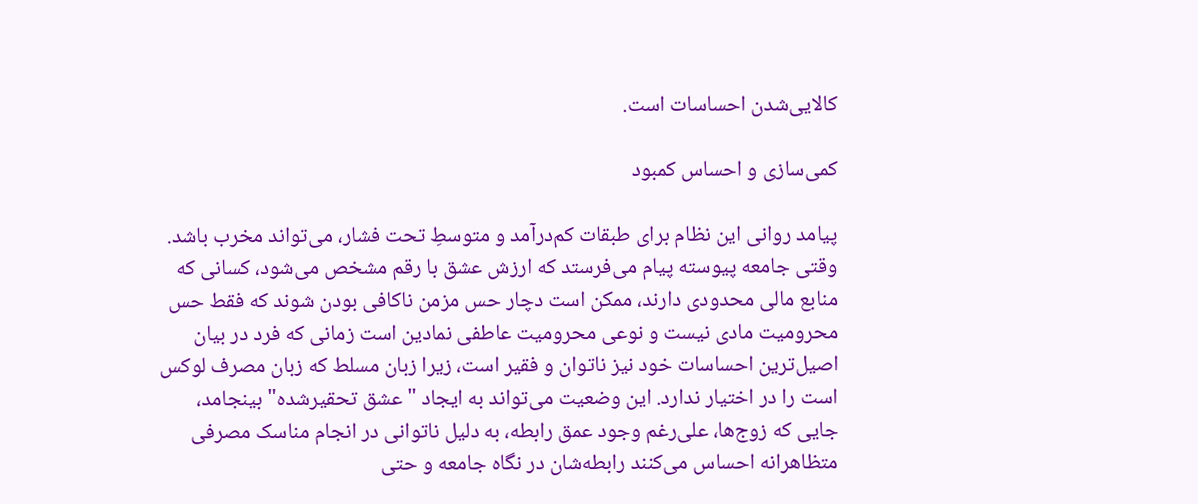کالایی‌شدن احساسات است.

کمی‌سازی و احساس کمبود

پیامد روانی این نظام برای طبقات کم‌درآمد و متوسطِ تحت فشار، می‌تواند مخرب باشد. وقتی جامعه پیوسته پیام می‌فرستد که ارزش عشق با رقم مشخص می‌شود، کسانی که منابع مالی محدودی دارند، ممکن است دچار حس مزمن ناکافی بودن شوند که فقط حس محرومیت مادی نیست و نوعی محرومیت عاطفی نمادین است زمانی که فرد در بیان اصیل‌ترین احساسات خود نیز ناتوان و فقیر است، زیرا زبان مسلط که زبان مصرف لوکس است را در اختیار ندارد. این وضعیت می‌تواند به ایجاد "عشق تحقیرشده" بینجامد، جایی که زوج‌ها، علی‌رغم وجود عمق رابطه، به دلیل ناتوانی در انجام مناسک مصرفی متظاهرانه احساس می‌کنند رابطه‌شان در نگاه جامعه و حتی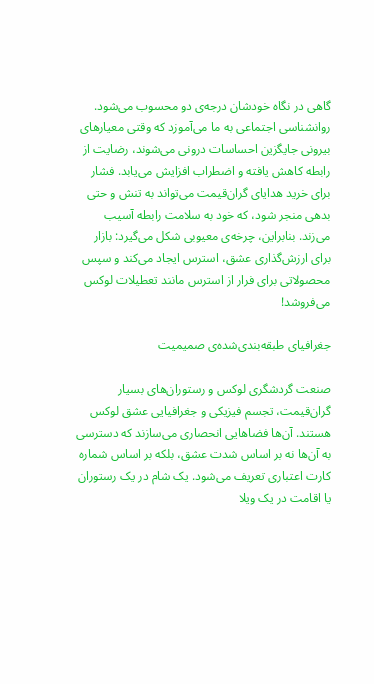گاهی در نگاه خودشان درجه‌ی دو محسوب می‌شود. روانشناسی اجتماعی به ما می‌آموزد که وقتی معیارهای بیرونی جایگزین احساسات درونی می‌شوند، رضایت از رابطه کاهش یافته و اضطراب افزایش می‌یابد. فشار برای خرید هدایای گران‌قیمت می‌تواند به تنش و حتی بدهی منجر شود، که خود به سلامت رابطه آسیب می‌زند. بنابراین، چرخه‌ی معیوبی شکل می‌گیرد: بازار برای ارزش‌گذاری عشق، استرس ایجاد می‌کند و سپس محصولاتی برای فرار از استرس مانند تعطیلات لوکس می‌فروشد!

جغرافیای طبقه‌بندی‌شده‌ی صمیمیت

صنعت گردشگری لوکس و رستوران‌های بسیار گران‌قیمت، تجسم فیزیکی و جغرافیایی عشق لوکس هستند. آن‌ها فضاهایی انحصاری می‌سازند که دسترسی به آن‌ها نه بر اساس شدت عشق، بلکه بر اساس شماره کارت اعتباری تعریف می‌شود. یک شام در یک رستوران یا اقامت در یک ویلا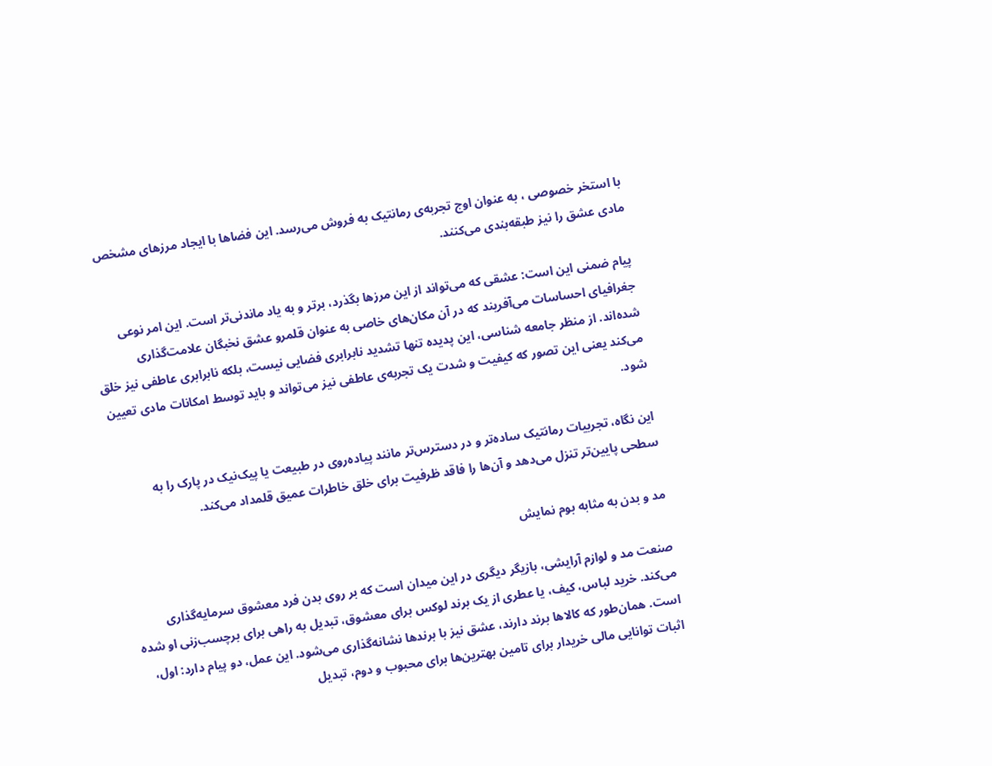با استخر خصوصی ، به عنوان اوج تجربه‌ی رمانتیک به فروش می‌رسد. این فضاها با ایجاد مرزهای مشخص مادی عشق را نیز طبقه‌بندی می‌کنند.

پیام ضمنی این است: عشقی که می‌تواند از این مرزها بگذرد، برتر و به یاد ماندنی‌تر است. این امر نوعی جغرافیای احساسات می‌آفریند که در آن مکان‌های خاصی به عنوان قلمرو عشق نخبگان علامت‌گذاری شده‌اند. از منظر جامعه‌ شناسی، این پدیده تنها تشدید نابرابری فضایی نیست، بلکه نابرابری عاطفی نیز خلق می‌کند یعنی این تصور که کیفیت و شدت یک تجربه‌ی عاطفی نیز می‌تواند و باید توسط امکانات مادی تعیین شود.

این نگاه، تجربیات رمانتیک ساده‌تر و در دسترس‌تر مانند پیاده‌روی در طبیعت یا پیک‌نیک در پارک را به سطحی پایین‌تر تنزل می‌دهد و آن‌ها را فاقد ظرفیت برای خلق خاطرات عمیق قلمداد می‌کند.

مد و بدن به مثابه بوم نمایش

صنعت مد و لوازم آرایشی، بازیگر دیگری در این میدان است که بر روی بدن فرد معشوق سرمایه‌گذاری می‌کند. خرید لباس، کیف، یا عطری از یک برند لوکس برای معشوق، تبدیل به راهی برای برچسب‌‌زنی او شده است. همان‌طور که کالاها برند دارند، عشق نیز با برندها نشانه‌گذاری می‌شود. این عمل، دو پیام دارد: اول، اثبات توانایی مالی خریدار برای تامین بهترین‌ها برای محبوب و دوم، تبدیل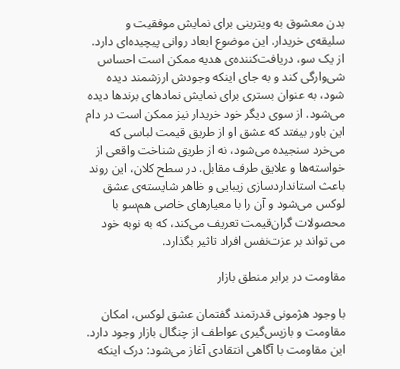بدن معشوق به ویترینی برای نمایش موفقیت و سلیقه‌ی خریدار. این موضوع ابعاد روانی پیچیده‌ای دارد. از یک سو، دریافت‌کننده‌ی هدیه ممکن است احساس شی‌وارگی کند و به جای اینکه وجودش ارزشمند دیده شود، به عنوان بستری برای نمایش نمادهای برندها دیده می‌شود. از سوی دیگر خود خریدار نیز ممکن است در دام این باور بیفتد که عشق او از طریق قیمت لباسی که می‌خرد سنجیده می‌شود، نه از طریق شناخت واقعی از خواسته‌ها و علایق طرف مقابل. در سطح کلان، این روند باعث استانداردسازی زیبایی و ظاهر شایسته‌ی عشق لوکس می‌شود و آن را با معیارهای خاصی هم‌سو با محصولات گران‌قیمت تعریف می‌کند، که به نوبه خود می ‌تواند بر عزت‌نفس افراد تاثیر بگذارد.

مقاومت در برابر منطق بازار

با وجود هژمونی قدرتمند گفتمان عشق لوکس، امکان مقاومت و بازپس‌گیری عواطف از چنگال بازار وجود دارد. این مقاومت با آگاهی انتقادی آغاز می‌شود: درک اینکه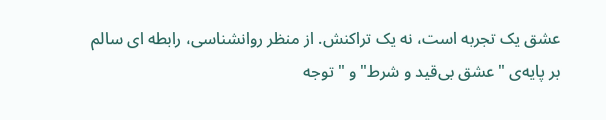عشق یک تجربه است، نه یک تراکنش. از منظر روانشناسی، رابطه ‌ای سالم بر پایه‌ی "عشق بی‌قید و شرط" و "توجه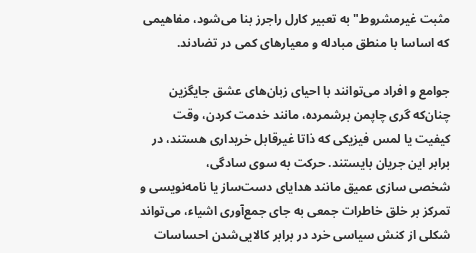مثبت غیرمشروط" به تعبیر کارل راجرز بنا می‌شود، مفاهیمی که اساسا با منطق مبادله و معیارهای کمی در تضادند.

جوامع و افراد می‌توانند با احیای زبان‌های عشق جایگزین چنان‌که گری چاپمن برشمرده، مانند خدمت کردن، وقت کیفیت یا لمس فیزیکی که ذاتا غیرقابل خریداری هستند، در برابر این جریان بایستند. حرکت به سوی سادگی، شخصی ‌سازی عمیق مانند هدایای دست‌ساز یا نامه‌نویسی و تمرکز بر خلق خاطرات جمعی به جای جمع‌‌آوری اشیاء، می‌تواند شکلی از کنش سیاسی خرد در برابر کالایی‌شدن احساسات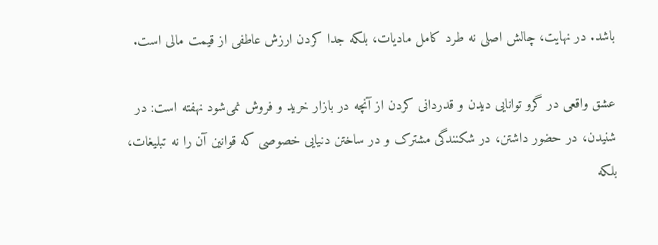باشد. در نهایت، چالش اصلی نه طرد کامل مادیات، بلکه جدا کردن ارزش عاطفی از قیمت مالی است.

عشق واقعی در گرو توانایی دیدن و قدردانی کردن از آنچه در بازار خرید و فروش نمی‌شود نهفته است: در شنیدن، در حضور داشتن، در شکنندگی مشترک و در ساختن دنیایی خصوصی که قوانین آن را نه تبلیغات، بلکه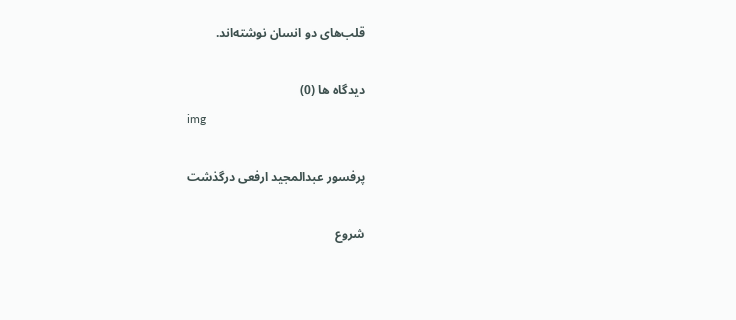قلب‌های دو انسان نوشته‌اند.

دیدگاه ها (0)
img

پرفسور عبدالمجید ارفعی درگذشت

شروع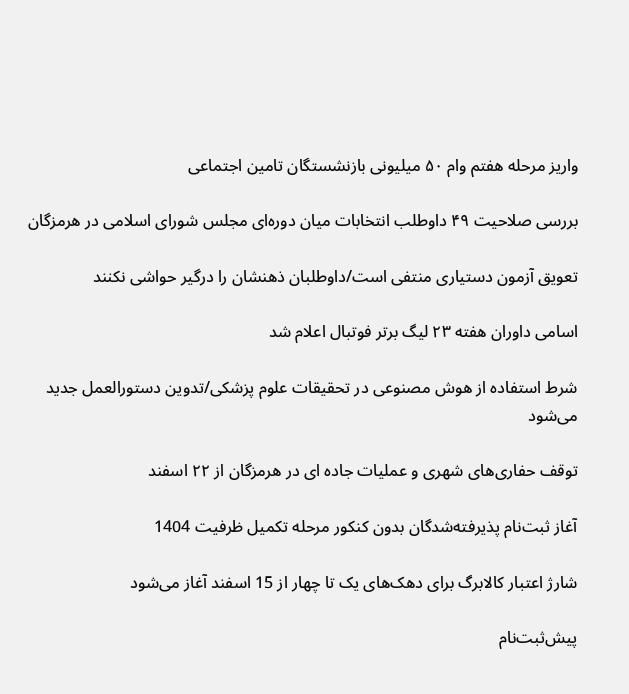واریز مرحله هفتم وام ۵۰ میلیونی بازنشستگان تامین اجتماعی

بررسی صلاحیت ۴۹ داوطلب انتخابات میان دوره‌ای مجلس شورای اسلامی در هرمزگان

تعویق آزمون دستیاری منتفی است/داوطلبان ذهنشان را درگیر حواشی نکنند

اسامی داوران هفته ۲۳ لیگ برتر فوتبال اعلام شد

شرط استفاده از هوش مصنوعی در تحقیقات علوم پزشکی/تدوین دستورالعمل جدید می‌شود

توقف حفاری‌های شهری و عملیات جاده ای در هرمزگان از ۲۲ اسفند

آغاز ثبت‌نام پذیرفته‌شدگان بدون کنکور مرحله تکمیل ظرفیت 1404

شارژ اعتبار کالابرگ برای دهک‌های یک تا چهار از 15 اسفند آغاز می‌شود

پیش‌ثبت‌نام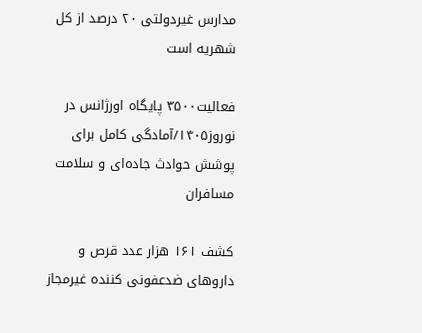مدارس غیردولتی ۲۰ درصد از کل شهریه است

فعالیت۳۵۰۰ پایگاه اورژانس در نوروز۱۴۰۵/آمادگی کامل برای پوشش حوادث جاده‌ای و سلامت مسافران

کشف ۱۶۱ هزار عدد قرص و داروهای ضدعفونی کننده غیرمجاز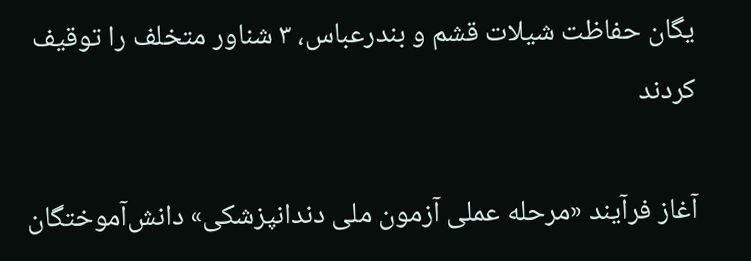یگان حفاظت شیلات قشم و بندرعباس، ۳ شناور متخلف را توقیف کردند

آغاز فرآیند «مرحله عملی آزمون ملی دندانپزشکی» دانش‌آموختگان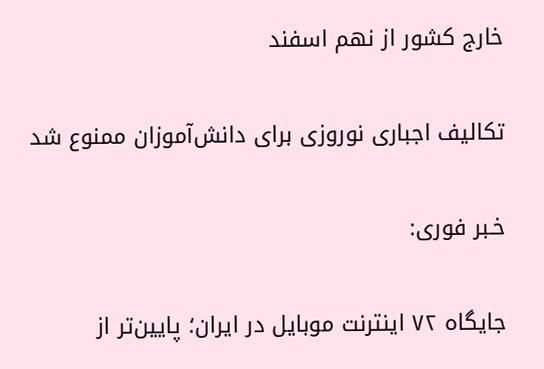خارج کشور از نهم اسفند

تکالیف اجباری نوروزی برای دانش‌آموزان ممنوع شد

خـبر فوری:

جایگاه ۷۲ اینترنت موبایل در ایران؛ پایین‌تر از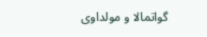گواتمالا و مولداوی